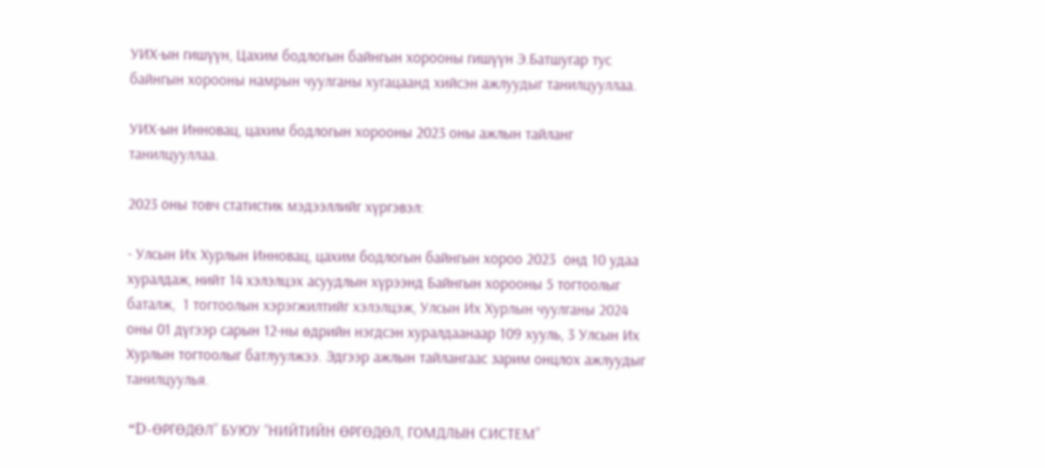УИХ-ын гишүүн, Цахим бодлогын байнгын хорооны гишүүн Э.Батшугар тус байнгын хорооны намрын чуулганы хугацаанд хийсэн ажлуудыг танилцууллаа.

УИХ-ын Инновац, цахим бодлогын хорооны 2023 оны ажлын тайланг танилцууллаа.

2023 оны товч статистик мэдээллийг хүргэвэл:

- Улсын Их Хурлын Инновац, цахим бодлогын байнгын хороо 2023  онд 10 удаа хуралдаж, нийт 14 хэлэлцэх асуудлын хүрээнд Байнгын хорооны 5 тогтоолыг баталж,  1 тогтоолын хэрэгжилтийг хэлэлцэж, Улсын Их Хурлын чуулганы 2024 оны 01 дүгээр сарын 12-ны өдрийн нэгдсэн хуралдаанаар 109 хууль, 3 Улсын Их Хурлын тогтоолыг батлуулжээ. Эдгээр ажлын тайлангаас зарим онцлох ажлуудыг танилцуулья.

 “D-ӨРГӨДӨЛ” БУЮУ “НИЙТИЙН ӨРГӨДӨЛ, ГОМДЛЫН СИСТЕМ”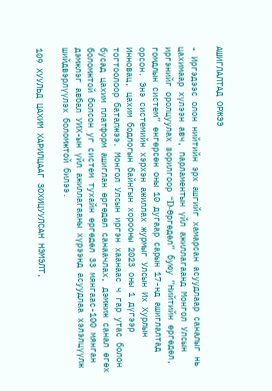АШИГЛАЛТАД ОРЖЭЭ

- Иргэдээс олон нийтийн эрх ашгийг хамарсан асуудлаар саналыг нь цахимаар хүлээн авч, парламентын үйл ажиллагаанд Монгол Улсын иргэнийг оролцуулах зорилгоор “D-Өргөдөл” буюу “Нийтийн өргөдөл, гомдлын систем” өнгөрсөн оны 10 дугаар сарын 17-нд ашиглалтад орсон. Энэ системийн хэрхэн ажиллах журмыг Улсын Их Хурлын Инновац, цахим бодлогын байнгын хорооны 2023 оны 1 дүгээр тогтоолоор баталжээ. Монгол Улсын иргэн хаанаас ч гар утас болон бусад цахим платформ ашиглан өргөдөл санаачлах, дэмжиж санал өгөх боломжтой болсон уг систем тухайн өргөдөл 33 мянгаас-100 мянган дэмжлэг авбал УИХ-ын үйл ажиллагааны хүрээнд асуудлаа хэлэлцүүлж шийдвэрлүүлэх боломжтой билээ.

109 ХУУЛЬД ЦАХИМ ХАРИЛЦААГ ЗОХИЦУУЛСАН НЭМЭЛТ,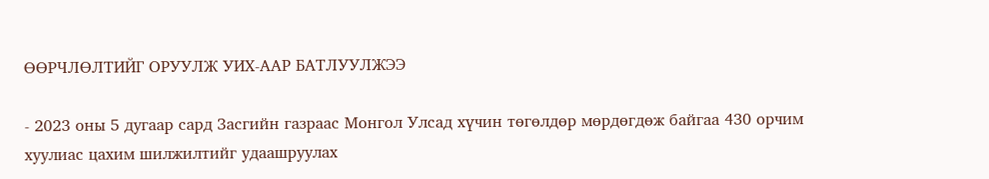ӨӨРЧЛӨЛТИЙГ ОРУУЛЖ УИХ-ААР БАТЛУУЛЖЭЭ

- 2023 оны 5 дугаар сард Засгийн газраас Монгол Улсад хүчин төгөлдөр мөрдөгдөж байгаа 430 орчим хуулиас цахим шилжилтийг удаашруулах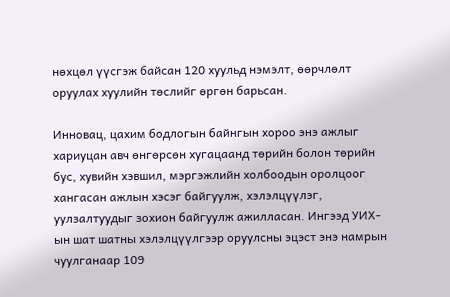нөхцөл үүсгэж байсан 120 хуульд нэмэлт, өөрчлөлт оруулах хуулийн төслийг өргөн барьсан.

Инновац, цахим бодлогын байнгын хороо энэ ажлыг хариуцан авч өнгөрсөн хугацаанд төрийн болон төрийн бус, хувийн хэвшил, мэргэжлийн холбоодын оролцоог хангасан ажлын хэсэг байгуулж, хэлэлцүүлэг, уулзалтуудыг зохион байгуулж ажилласан. Ингээд УИХ-ын шат шатны хэлэлцүүлгээр оруулсны эцэст энэ намрын чуулганаар 109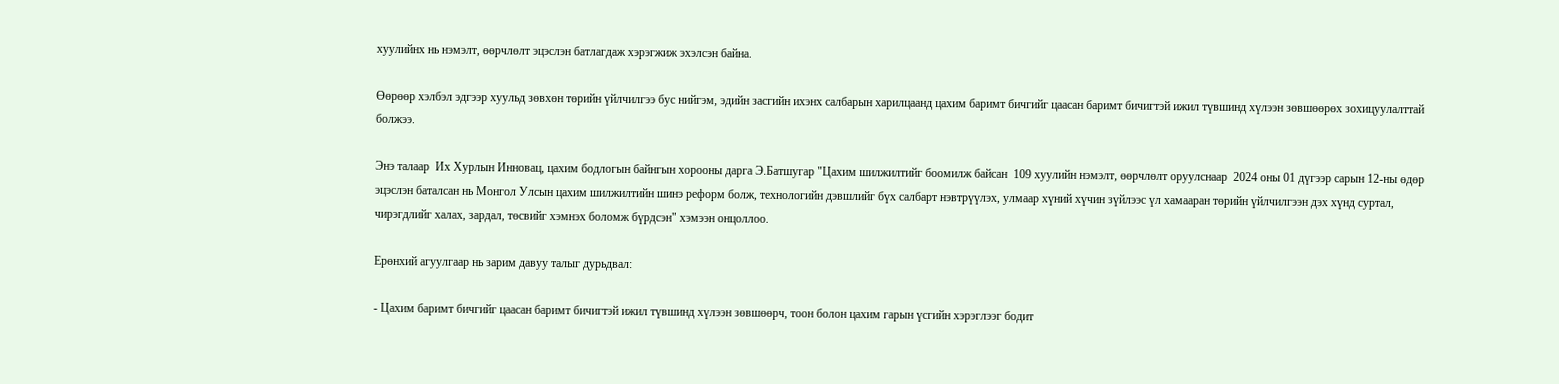хуулийнх нь нэмэлт, өөрчлөлт эцэслэн батлагдаж хэрэгжиж эхэлсэн байна.

Өөрөөр хэлбэл эдгээр хуульд зөвхөн төрийн үйлчилгээ бус нийгэм, эдийн засгийн ихэнх салбарын харилцаанд цахим баримт бичгийг цаасан баримт бичигтэй ижил түвшинд хүлээн зөвшөөрөх зохицуулалттай болжээ.

Энэ талаар  Их Хурлын Инновац, цахим бодлогын байнгын хорооны дарга Э.Батшугар "Цахим шилжилтийг боомилж байсан  109 хуулийн нэмэлт, өөрчлөлт оруулснаар  2024 оны 01 дүгээр сарын 12-ны өдөр эцэслэн баталсан нь Монгол Улсын цахим шилжилтийн шинэ реформ болж, технологийн дэвшлийг бүх салбарт нэвтрүүлэх, улмаар хүний хүчин зүйлээс үл хамааран төрийн үйлчилгээн дэх хүнд суртал, чирэгдлийг халах, зардал, төсвийг хэмнэх боломж бүрдсэн" хэмээн онцоллоо.

Ерөнхий агуулгаар нь зарим давуу талыг дурьдвал:

- Цахим баримт бичгийг цаасан баримт бичигтэй ижил түвшинд хүлээн зөвшөөрч, тоон болон цахим гарын үсгийн хэрэглээг бодит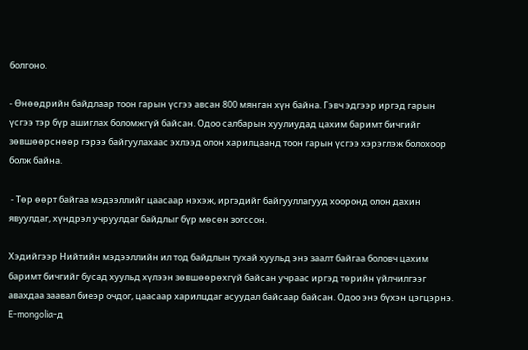болгоно.

- Өнөөдрийн байдлаар тоон гарын үсгээ авсан 800 мянган хүн байна. Гэвч эдгээр иргэд гарын үсгээ тэр бүр ашиглах боломжгүй байсан. Одоо салбарын хуулиудад цахим баримт бичгийг зөвшөөрснөөр гэрээ байгуулахаас эхлээд олон харилцаанд тоон гарын үсгээ хэрэглэж болохоор болж байна.

 - Төр өөрт байгаа мэдээллийг цаасаар нэхэж, иргэдийг байгууллагууд хооронд олон дахин явуулдаг, хүндрэл учруулдаг байдлыг бүр мөсөн зогссон.

Хэдийгээр Нийтийн мэдээллийн ил тод байдлын тухай хуульд энэ заалт байгаа боловч цахим баримт бичгийг бусад хуульд хүлээн зөвшөөрөхгүй байсан учраас иргэд төрийн үйлчилгээг авахдаа заавал биеэр очдог, цаасаар харилцдаг асуудал байсаар байсан. Одоо энэ бүхэн цэгцэрнэ. E-mongolia-д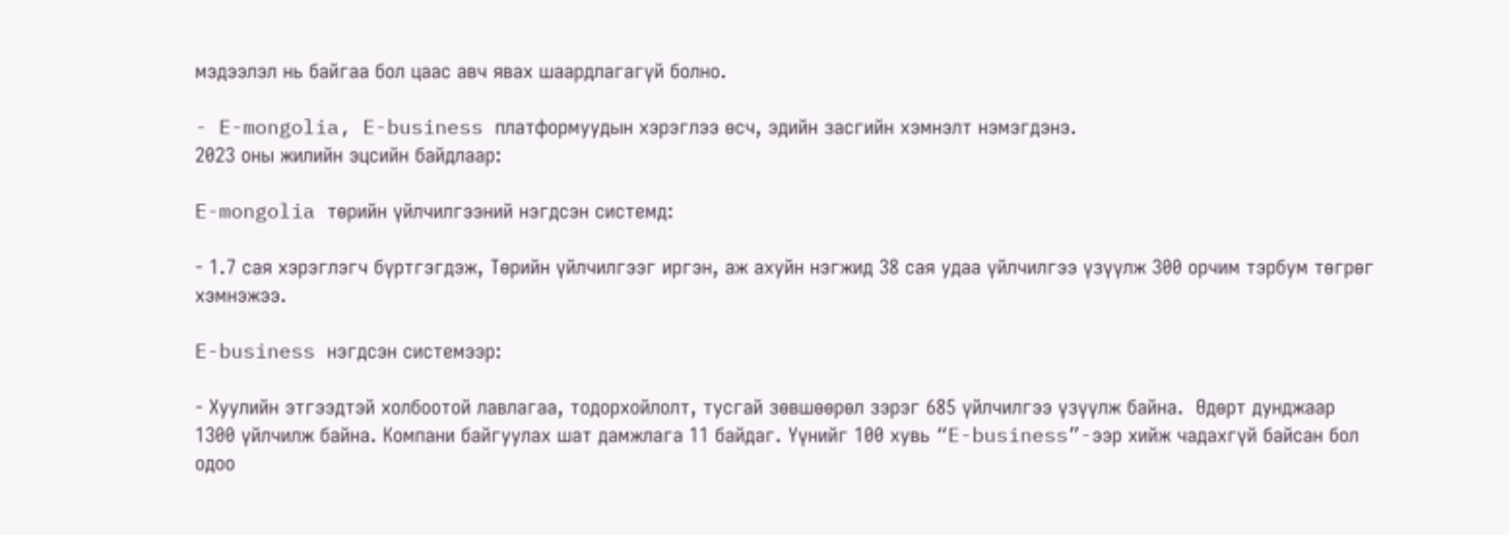мэдээлэл нь байгаа бол цаас авч явах шаардлагагүй болно.

- E-mongolia, E-business платформуудын хэрэглээ өсч, эдийн засгийн хэмнэлт нэмэгдэнэ.
2023 оны жилийн эцсийн байдлаар:

E-mongolia төрийн үйлчилгээний нэгдсэн системд:

- 1.7 сая хэрэглэгч бүртгэгдэж, Төрийн үйлчилгээг иргэн, аж ахуйн нэгжид 38 сая удаа үйлчилгээ үзүүлж 300 орчим тэрбум төгрөг хэмнэжээ.

E-business нэгдсэн системээр:

- Хуулийн этгээдтэй холбоотой лавлагаа, тодорхойлолт, тусгай зөвшөөрөл зэрэг 685 үйлчилгээ үзүүлж байна.  Өдөрт дунджаар 1300 үйлчилж байна. Компани байгуулах шат дамжлага 11 байдаг. Үүнийг 100 хувь “E-business”-ээр хийж чадахгүй байсан бол одоо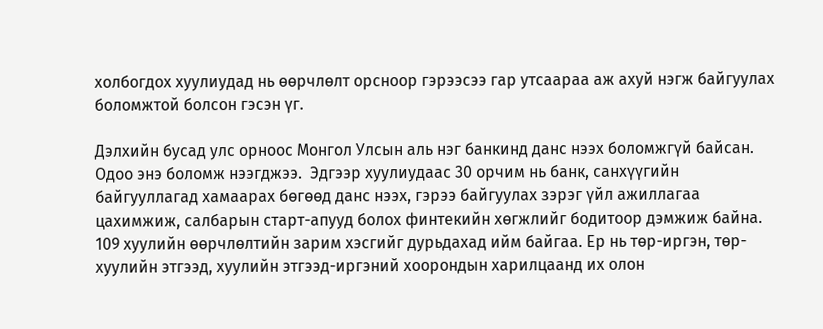холбогдох хуулиудад нь өөрчлөлт орсноор гэрээсээ гар утсаараа аж ахуй нэгж байгуулах боломжтой болсон гэсэн үг.

Дэлхийн бусад улс орноос Монгол Улсын аль нэг банкинд данс нээх боломжгүй байсан. Одоо энэ боломж нээгджээ.  Эдгээр хуулиудаас 30 орчим нь банк, санхүүгийн байгууллагад хамаарах бөгөөд данс нээх, гэрээ байгуулах зэрэг үйл ажиллагаа цахимжиж, салбарын старт-апууд болох финтекийн хөгжлийг бодитоор дэмжиж байна.  109 хуулийн өөрчлөлтийн зарим хэсгийг дурьдахад ийм байгаа. Ер нь төр-иргэн, төр-хуулийн этгээд, хуулийн этгээд-иргэний хоорондын харилцаанд их олон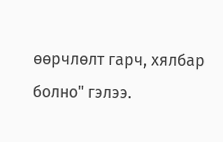өөрчлөлт гарч, хялбар болно" гэлээ.